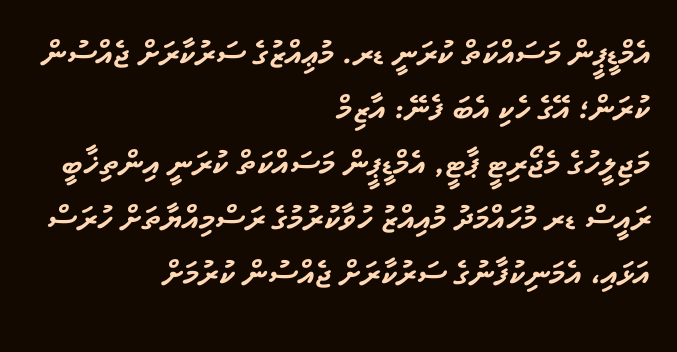އެމްޑީޕީން މަސައްކަތް ކުރަނީ ޑރ. މުޢިއްޒުގެ ސަރުކާރަށް ޖެއްސުން ކުރަން؛ އޭގެ ހެކި އެބަ ފެނޭ: އާޒިމް
މަޖިލީހުގެ މެޖޯރިޓީ ޕާޓީ, އެމްޑީޕީން މަސައްކަތް ކުރަނީ އިންތިޚާބީ ރައީސް ޑރ މުހައްމަދު މުއިއްޒު ހުވާކުރުމުގެ ރަސްމިއްޔާތަށް ހުރަސް އަޅައި، އެމަނިކުފާނުގެ ސަރުކާރަށް ޖެއްސުން ކުރުމަށް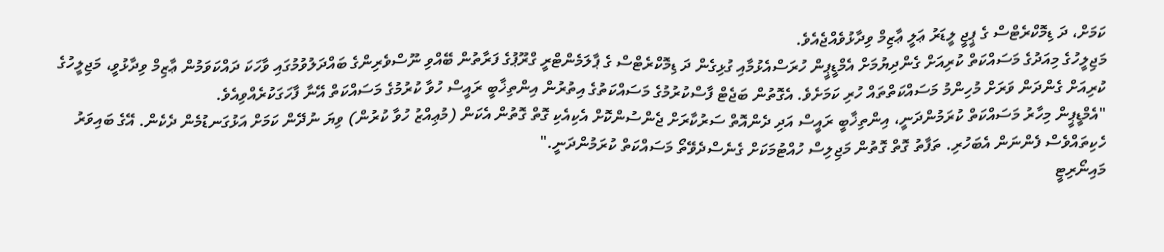ކަމަށް، ދަ ޑިމޮކްރެޓްސް ގެ ޕީޖީ ލީޑަރު ޢަލީ ޢާޒިމް ވިދާޅުވެއްޖެއެވެ.
މަޖިލީހުގެ މިއަދުގެ މަސައްކަތް ކުރިއަށް ގެންދިޔުމަށް އެމްޑީޕީން ހުރަސްއެޅުމާއި ގުޅިގެން ދަ ޑިމޮކްރެޓްސް ގެ ޕާލަމެންޓްރީ ގްރޫޕުގެ ފަރާތުން ބޭއްވި ނޫސްވެރިންގެ ބައްދަލުވުމުގައި ވާހަކަ ދައްކަވަމުން ޢާޒިމް ވިދާޅުވީ، މަޖިލީހުގެ ކުރިއަށް ގެންދަން ވަރަށް މުހިންމު މަސައްކަތްތައް ހުރި ކަމަށެވެ. އެގޮތުން ބަޖެޓް ފާސްކުރުމުގެ މަސައްކަތުގެ އިތުރުން އިންތިޚާބީ ރައީސް ހުވާ ކުރުމުގެ މަސައްކަތް އޭނާ ފާހަގަކުރެއްވިއެވެ.
"އެމްޑީޕީން މިހާރު މަސައްކަތް ކުރަމުންދަނީ، އިންތިޚާބީ ރައީސް އަދި ދެންއޮތް ސަރުކާރަށް ޖެންސުންކޮށް އެކިއެކި ގޮތް ގޮތުން އެކަން (މުޢިއްޒު ހުވާ ކުރުން) ވިޔަ ނުދޭން ކަމަށް އަޅުގަނޑުމެން ދެކެން. އޭގެ ބައިވަރު ހެކިތައްވެސް ފެންނަން އެބަހުރި. ތަފާތު ގޮތް ގޮތުން މަޖިލިސް ހުއްޓުމަކަށް ގެނެސްދެވޭތޯ މަސައްކަތް ކުރަމުންދަނީ."
މައިނޯރިޓީ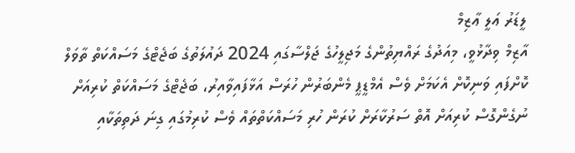ލީޑަރު ޢަލީ ޢާޒިމް
އާޒިމް ވިދާޅުވީ، މިއަދުގެ ރައްޔިތުންގެ މަޖިލީހުގެ ޖަލްސާގައި 2024 ދައުލަތުގެ ބަޖެޓްގެ މަސައްކަތް ތާވަލް ކޮށްފައި ވަނިކޮށް އެކަމަށް ވެސް އެމްޑީޕީ މެންބަރުން ހުރަސް އަޅާފައިވާއިރު، ބަޖެޓްގެ މަސައްކަތް ކުރިއަށް ނުގެންގޮސް ކުރިއަށް އޮތް ސަރުކާރަށް ކުރަން ހުރި މަސައްކަތްތައް ވެސް ކުރިމުގައި ގިނަ ދަތިތަކާއި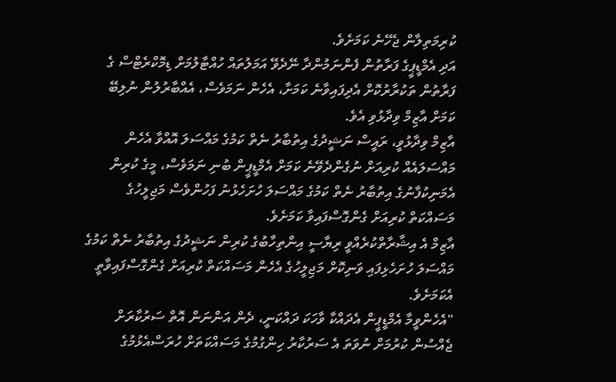ކުރިމަތިލާން ޖެހޭނެ ކަމަށެވެ.
އަދި އެމްޑީޕީގެ ފަރާތުން ފެންނަމުންދާ ނޭދެވޭ އަމަލުތައް ހުއްޓާލުމަށް ޑިމޮކްރެޓްސް ގެ ފަރާތުން ތަކުރާރުކޮށް އެދިފައިވާނެ ކަމަށާ، އެހެން ނަމަވެސް، އެއްބާރުލުން ނުލިބޭ ކަމަށް އާޒިމް ވިދާޅުވި އެވެ.
އާޒިމް ވިދާޅުވީ، ރައީސް ނަޝީދުގެ އިތުބާރު ނެތް ކަމުގެ މައްސަލަ އޮއްވާ އެހެން މައްސަލައެއް ކުރިއަށް ނުގެންދެވޭނެ ކަމަށް އެމްޑީޕީން ބުނި ނަމަވެސް، މީގެ ކުރިން އެމަނިކުފާނުގެ އިތުބާރު ނެތް ކަމުގެ މައްސަލަ ހުށަހެޅުނު ފަހުންވެސް މަޖިލީހުގެ މަސައްކަތް ކުރިއަށް ގެންގޮސްފައިވާ ކަމަށެވެ.
އާޒިމް އެ އިޝާރާތްކުރެއްވީ ރިޔާސީ އިންތިހާބުގެ ކުރިން ނަޝީދުގެ އިތުބާރު ނެތް ކަމުގެ މައްސަލަ ހުށަހެޅިފައި ވަނިކޮށް މަޖިލީހުގެ އެހެން މަސައްކަތް ކުރިއަށް ގެންގޮސްފައިވާތީ އެކަމަށެވެ.
"އެހެންވީމާ އެމްޑީޕީން އެދައްކާ ވާހަކަ ދައްކަނީ، ދެން އަންނަން އޮތް ސަރުކާރަށް ޖެއްސުން ކުރުމަށް ނުވަތަ އެ ސަރުކާރު ހިންގުމުގެ މަސައްކަތަށް ހުރަސްއެޅުމުގެ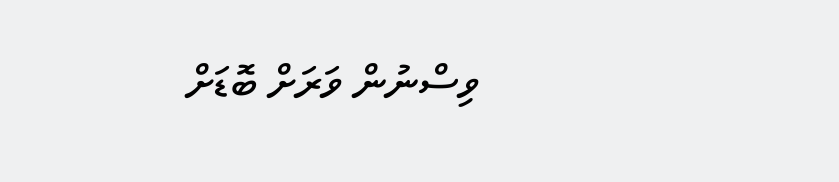ވިސްނުން ވަރަށް ބޮޑަށް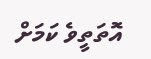އޮތަތީވެ ކަމަށް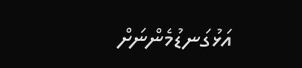އަޅުގަނޑުމެންނަށް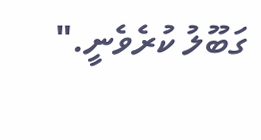ގަބޫލު ކުރެވެނީ."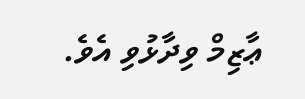ޢާޒިމް ވިދާޅުވި އެވެ.